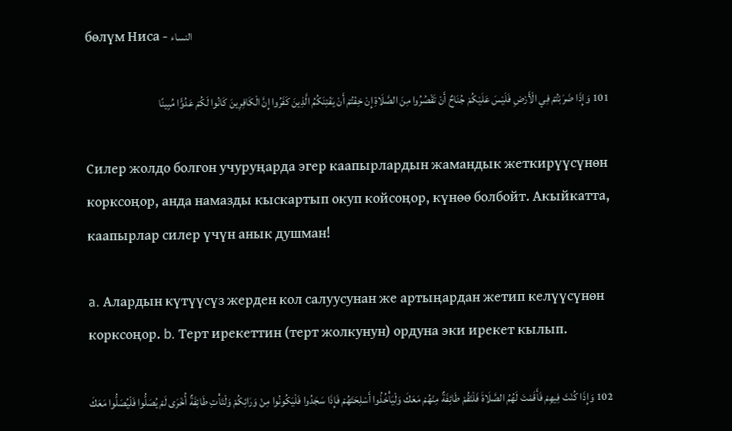бөлүм Ниса - النساء

101 وَإِذَا ضَرَبْتُمْ فِي الْأَرْضِ فَلَيْسَ عَلَيْكُمْ جُنَاحٌ أَنْ تَقْصُرُوا مِنَ الصَّلَاةِ إِنْ خِفْتُمْ أَنْ يَفْتِنَكُمُ الَّذِينَ كَفَرُوا إِنَّ الْكَافِرِينَ كَانُوا لَكُمْ عَدُوًّا مُبِينًا

Силер жолдо болгон учуруңарда эгер каапырлардын жамандык жеткирүүсүнөн корксоңор, анда намазды кыскартып окуп койсоңор, күнөө болбойт. Акыйкатта, каапырлар силер үчүн анык душман!

a. Алардын күтүүсүз жерден кол салуусунан же артыңардан жетип келүүсүнөн корксоңор. b. Терт ирекеттин (терт жолкунун) ордуна эки ирекет кылып.

102 وَإِذَا كُنْتَ فِيهِمْ فَأَقَمْتَ لَهُمُ الصَّلَاةَ فَلْتَقُمْ طَائِفَةٌ مِنْهُمْ مَعَكَ وَلْيَأْخُذُوا أَسْلِحَتَهُمْ فَإِذَا سَجَدُوا فَلْيَكُونُوا مِنْ وَرَائِكُمْ وَلْتَأْتِ طَائِفَةٌ أُخْرَى لَمْ يُصَلُّوا فَلْيُصَلُّوا مَعَكَ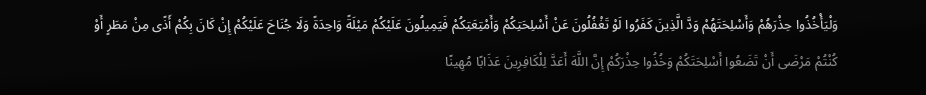وَلْيَأْخُذُوا حِذْرَهُمْ وَأَسْلِحَتَهُمْ وَدَّ الَّذِينَ كَفَرُوا لَوْ تَغْفُلُونَ عَنْ أَسْلِحَتِكُمْ وَأَمْتِعَتِكُمْ فَيَمِيلُونَ عَلَيْكُمْ مَيْلَةً وَاحِدَةً وَلَا جُنَاحَ عَلَيْكُمْ إِنْ كَانَ بِكُمْ أَذًى مِنْ مَطَرٍ أَوْ كُنْتُمْ مَرْضَى أَنْ تَضَعُوا أَسْلِحَتَكُمْ وَخُذُوا حِذْرَكُمْ إِنَّ اللَّهَ أَعَدَّ لِلْكَافِرِينَ عَذَابًا مُهِينًا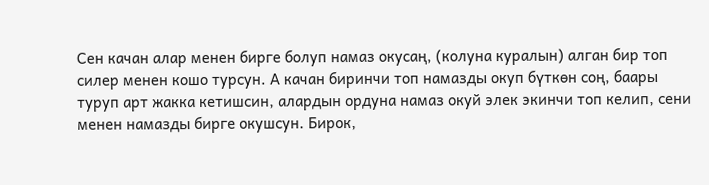Сен качан алар менен бирге болуп намаз окусаң, (колуна куралын) алган бир топ силер менен кошо турсун. А качан биринчи топ намазды окуп бүткөн соң, баары туруп арт жакка кетишсин, алардын ордуна намаз окуй элек экинчи топ келип, сени менен намазды бирге окушсун. Бирок,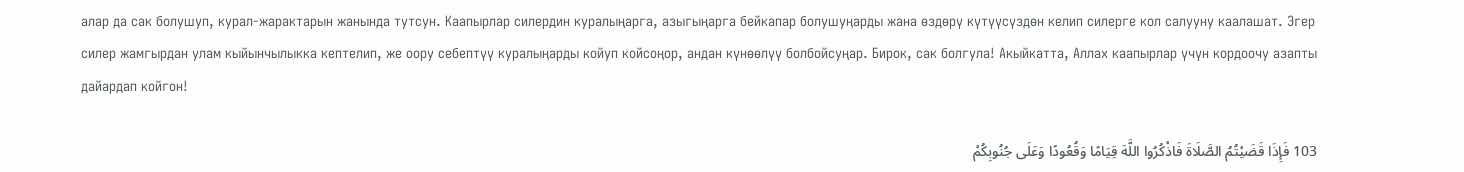алар да сак болушуп, курал-жарактарын жанында тутсун. Каапырлар силердин куралыңарга, азыгыңарга бейкапар болушуңарды жана өздөрү күтүүсүздөн келип силерге кол салууну каалашат. Эгер силер жамгырдан улам кыйынчылыкка кептелип, же оору себептүү куралыңарды койуп койсоңор, андан күнөөлүү болбойсуңар. Бирок, сак болгула! Акыйкатта, Аллах каапырлар үчүн кордоочу азапты дайардап койгон!

103 فَإِذَا قَضَيْتُمُ الصَّلَاةَ فَاذْكُرُوا اللَّهَ قِيَامًا وَقُعُودًا وَعَلَى جُنُوبِكُمْ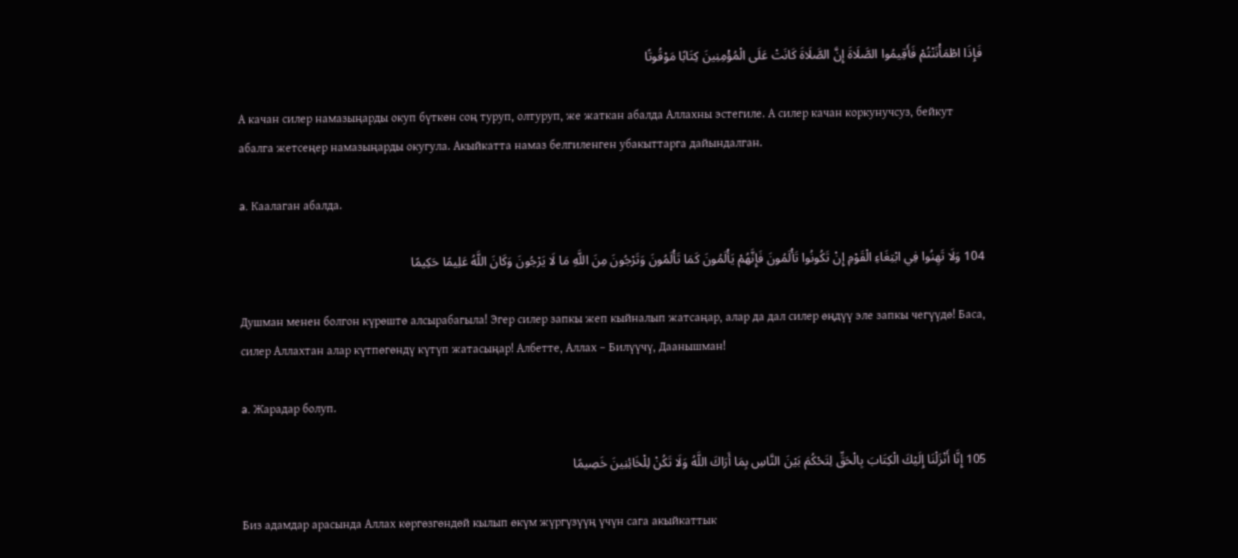فَإِذَا اطْمَأْنَنْتُمْ فَأَقِيمُوا الصَّلَاةَ إِنَّ الصَّلَاةَ كَانَتْ عَلَى الْمُؤْمِنِينَ كِتَابًا مَوْقُوتًا

А качан силер намазыңарды окуп бүткөн соң туруп, олтуруп, же жаткан абалда Аллахны эстегиле. А силер качан коркунучсуз, бейкут абалга жетсеңер намазыңарды окугула. Акыйкатта намаз белгиленген убакыттарга дайындалган.

a. Каалаган абалда.

104 وَلَا تَهِنُوا فِي ابْتِغَاءِ الْقَوْمِ إِنْ تَكُونُوا تَأْلَمُونَ فَإِنَّهُمْ يَأْلَمُونَ كَمَا تَأْلَمُونَ وَتَرْجُونَ مِنَ اللَّهِ مَا لَا يَرْجُونَ وَكَانَ اللَّهُ عَلِيمًا حَكِيمًا

Душман менен болгон күрөштө алсырабагыла! Эгер силер запкы жеп кыйналып жатсаңар, алар да дал силер өңдүү эле запкы чегүүдө! Баса, силер Аллахтан алар күтпөгөндү күтүп жатасыңар! Албетте, Аллах – Билүүчү, Даанышман!

a. Жарадар болуп.

105 إِنَّا أَنْزَلْنَا إِلَيْكَ الْكِتَابَ بِالْحَقِّ لِتَحْكُمَ بَيْنَ النَّاسِ بِمَا أَرَاكَ اللَّهُ وَلَا تَكُنْ لِلْخَائِنِينَ خَصِيمًا

Биз адамдар арасында Аллах көргөзгөндөй кылып өкүм жүргүзүүң үчүн сага акыйкаттык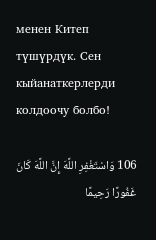менен Китеп түшүрдүк. Сен кыйанаткерлерди колдоочу болбо!

106 وَاسْتَغْفِرِ اللَّهَ إِنَّ اللَّهَ كَانَ غَفُورًا رَحِيمًا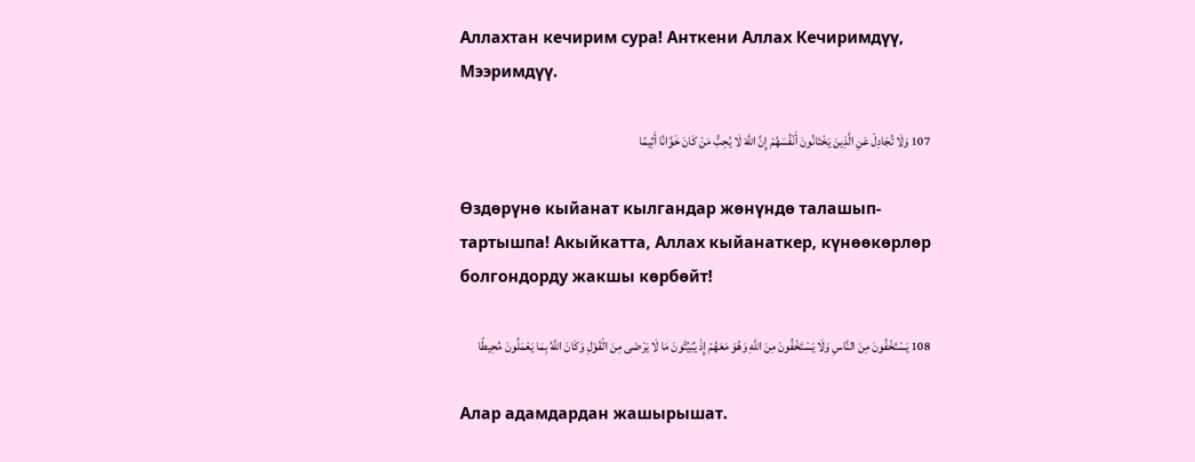Аллахтан кечирим сура! Анткени Аллах Кечиримдүү, Мээримдүү.

107 وَلَا تُجَادِلْ عَنِ الَّذِينَ يَخْتَانُونَ أَنْفُسَهُمْ إِنَّ اللَّهَ لَا يُحِبُّ مَنْ كَانَ خَوَّانًا أَثِيمًا

Өздөрүнө кыйанат кылгандар жөнүндө талашып-тартышпа! Акыйкатта, Аллах кыйанаткер, күнөөкөрлөр болгондорду жакшы көрбөйт!

108 يَسْتَخْفُونَ مِنَ النَّاسِ وَلَا يَسْتَخْفُونَ مِنَ اللَّهِ وَهُوَ مَعَهُمْ إِذْ يُبَيِّتُونَ مَا لَا يَرْضَى مِنَ الْقَوْلِ وَكَانَ اللَّهُ بِمَا يَعْمَلُونَ مُحِيطًا

Алар адамдардан жашырышат.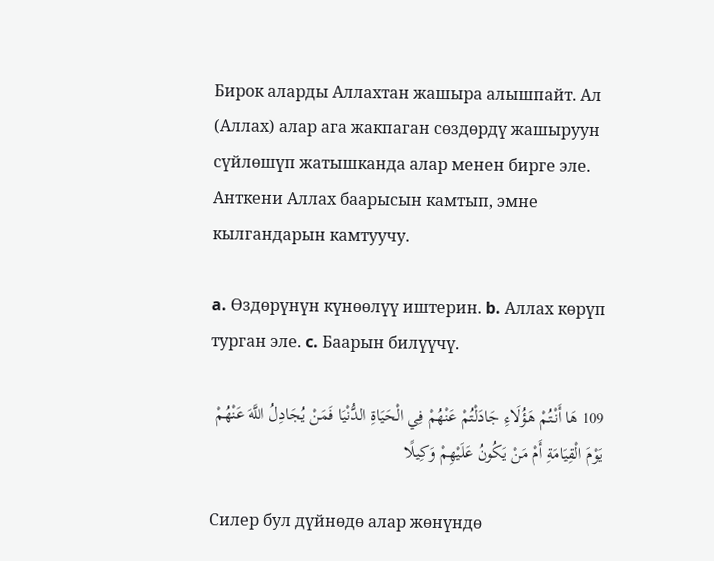Бирок аларды Аллахтан жашыра алышпайт. Ал (Аллах) алар ага жакпаган сөздөрдү жашыруун сүйлөшүп жатышканда алар менен бирге эле. Анткени Аллах баарысын камтып, эмне кылгандарын камтуучу.

a. Өздөрүнүн күнөөлүү иштерин. b. Аллах көрүп турган эле. c. Баарын билүүчү.

109 هَا أَنْتُمْ هَؤُلَاءِ جَادَلْتُمْ عَنْهُمْ فِي الْحَيَاةِ الدُّنْيَا فَمَنْ يُجَادِلُ اللَّهَ عَنْهُمْ يَوْمَ الْقِيَامَةِ أَمْ مَنْ يَكُونُ عَلَيْهِمْ وَكِيلًا

Силер бул дүйнөдө алар жөнүндө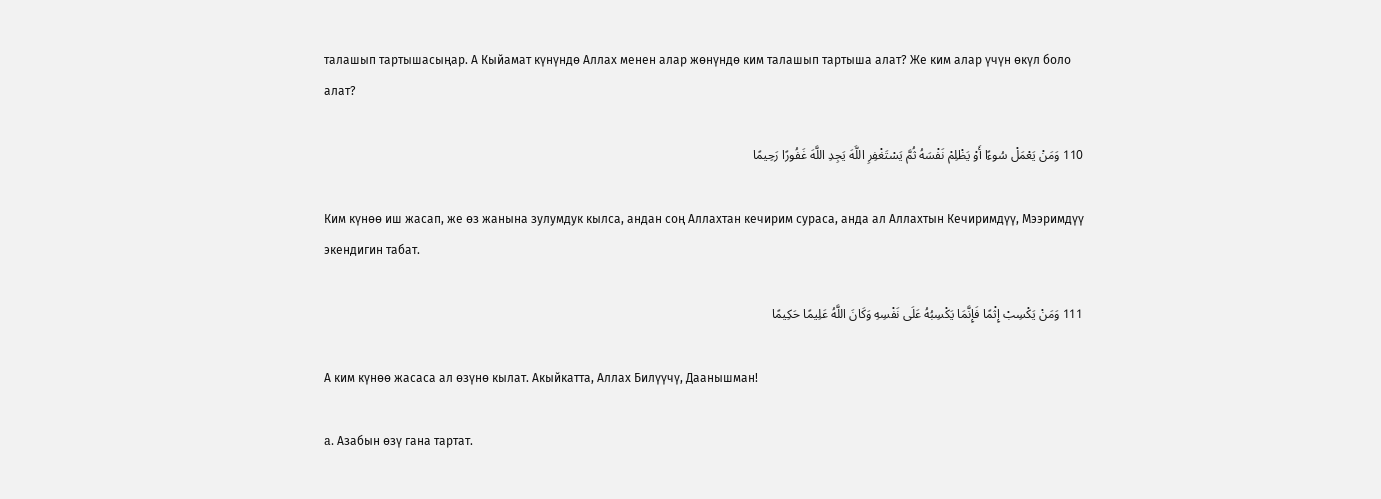талашып тартышасыңар. А Кыйамат күнүндө Аллах менен алар жөнүндө ким талашып тартыша алат? Же ким алар үчүн өкүл боло алат?

110 وَمَنْ يَعْمَلْ سُوءًا أَوْ يَظْلِمْ نَفْسَهُ ثُمَّ يَسْتَغْفِرِ اللَّهَ يَجِدِ اللَّهَ غَفُورًا رَحِيمًا

Ким күнөө иш жасап, же өз жанына зулумдук кылса, андан соң Аллахтан кечирим сураса, анда ал Аллахтын Кечиримдүү, Мээримдүү экендигин табат.

111 وَمَنْ يَكْسِبْ إِثْمًا فَإِنَّمَا يَكْسِبُهُ عَلَى نَفْسِهِ وَكَانَ اللَّهُ عَلِيمًا حَكِيمًا

А ким күнөө жасаса ал өзүнө кылат. Акыйкатта, Аллах Билүүчү, Даанышман!

a. Азабын өзү гана тартат.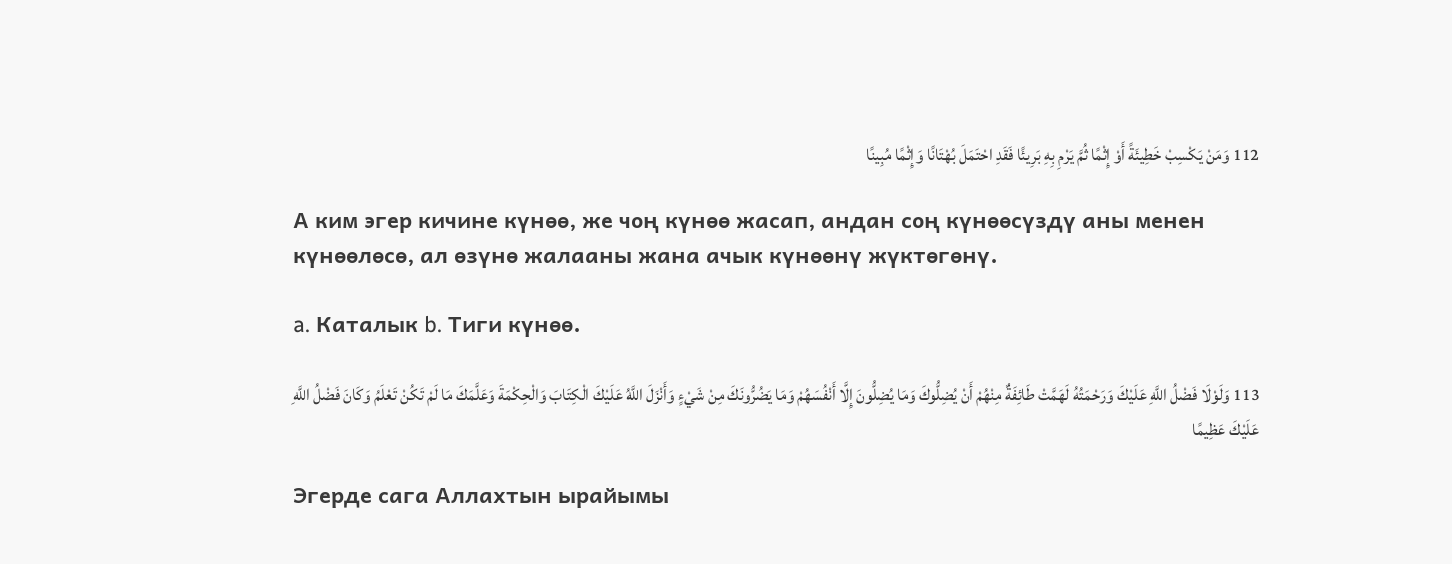112 وَمَنْ يَكْسِبْ خَطِيئَةً أَوْ إِثْمًا ثُمَّ يَرْمِ بِهِ بَرِيئًا فَقَدِ احْتَمَلَ بُهْتَانًا وَإِثْمًا مُبِينًا

А ким эгер кичине күнөө, же чоң күнөө жасап, андан соң күнөөсүздү аны менен күнөөлөсө, ал өзүнө жалааны жана ачык күнөөнү жүктөгөнү.

a. Каталык b. Тиги күнөө.

113 وَلَوْلَا فَضْلُ اللَّهِ عَلَيْكَ وَرَحْمَتُهُ لَهَمَّتْ طَائِفَةٌ مِنْهُمْ أَنْ يُضِلُّوكَ وَمَا يُضِلُّونَ إِلَّا أَنْفُسَهُمْ وَمَا يَضُرُّونَكَ مِنْ شَيْءٍ وَأَنْزَلَ اللَّهُ عَلَيْكَ الْكِتَابَ وَالْحِكْمَةَ وَعَلَّمَكَ مَا لَمْ تَكُنْ تَعْلَمُ وَكَانَ فَضْلُ اللَّهِ عَلَيْكَ عَظِيمًا

Эгерде сага Аллахтын ырайымы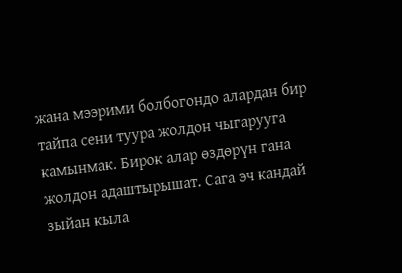жана мээрими болбогондо алардан бир тайпа сени туура жолдон чыгарууга камынмак. Бирок алар өздөрүн гана жолдон адаштырышат. Сага эч кандай зыйан кыла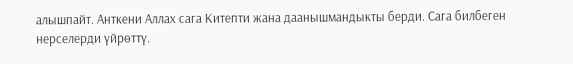алышпайт. Анткени Аллах сага Китепти жана даанышмандыкты берди. Сага билбеген нерселерди үйрөттү.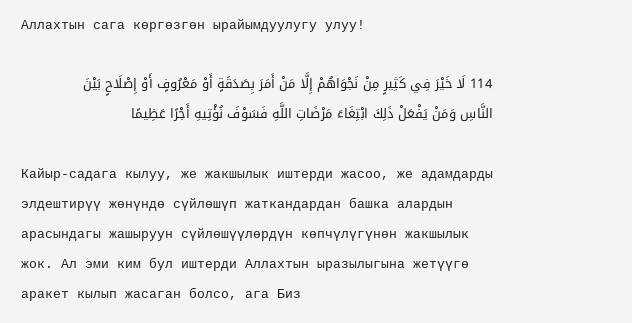Аллахтын сага көргөзгөн ырайымдуулугу улуу!

114 لَا خَيْرَ فِي كَثِيرٍ مِنْ نَجْوَاهُمْ إِلَّا مَنْ أَمَرَ بِصَدَقَةٍ أَوْ مَعْرُوفٍ أَوْ إِصْلَاحٍ بَيْنَ النَّاسِ وَمَنْ يَفْعَلْ ذَلِكَ ابْتِغَاءَ مَرْضَاتِ اللَّهِ فَسَوْفَ نُؤْتِيهِ أَجْرًا عَظِيمًا

Кайыр-садага кылуу, же жакшылык иштерди жасоо, же адамдарды элдештирүү жөнүндө сүйлөшүп жаткандардан башка алардын арасындагы жашыруун сүйлөшүүлөрдүн көпчүлүгүнөн жакшылык жок. Ал эми ким бул иштерди Аллахтын ыразылыгына жетүүгө аракет кылып жасаган болсо, ага Биз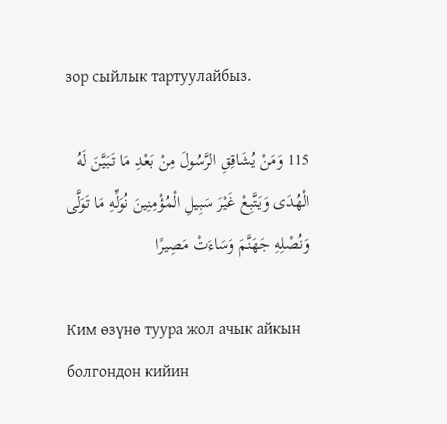зор сыйлык тартуулайбыз.

115 وَمَنْ يُشَاقِقِ الرَّسُولَ مِنْ بَعْدِ مَا تَبَيَّنَ لَهُ الْهُدَى وَيَتَّبِعْ غَيْرَ سَبِيلِ الْمُؤْمِنِينَ نُوَلِّهِ مَا تَوَلَّى وَنُصْلِهِ جَهَنَّمَ وَسَاءَتْ مَصِيرًا

Ким өзүнө туура жол ачык айкын болгондон кийин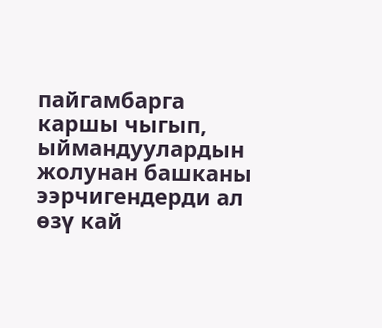пайгамбарга каршы чыгып, ыймандуулардын жолунан башканы ээрчигендерди ал өзү кай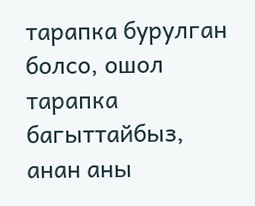тарапка бурулган болсо, ошол тарапка багыттайбыз, анан аны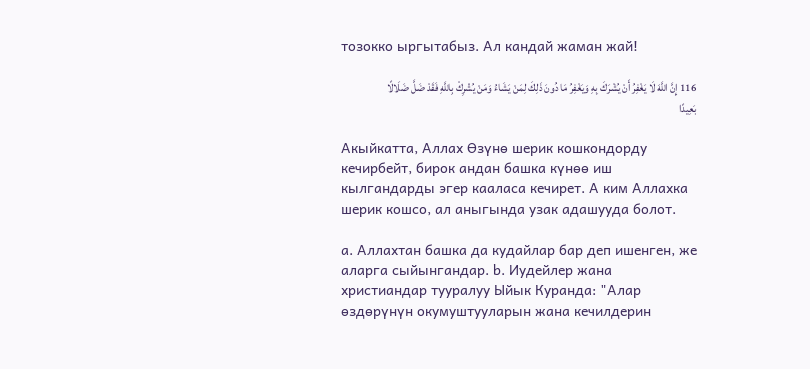тозокко ыргытабыз. Ал кандай жаман жай!

116 إِنَّ اللَّهَ لَا يَغْفِرُ أَنْ يُشْرَكَ بِهِ وَيَغْفِرُ مَا دُونَ ذَلِكَ لِمَنْ يَشَاءُ وَمَنْ يُشْرِكْ بِاللَّهِ فَقَدْ ضَلَّ ضَلَالًا بَعِيدًا

Акыйкатта, Аллах Өзүнө шерик кошкондорду кечирбейт, бирок андан башка күнөө иш кылгандарды эгер кааласа кечирет. А ким Аллахка шерик кошсо, ал аныгында узак адашууда болот.

a. Аллахтан башка да кудайлар бар деп ишенген, же аларга сыйынгандар. b. Иудейлер жана христиандар тууралуу Ыйык Куранда: "Алар өздөрүнүн окумуштууларын жана кечилдерин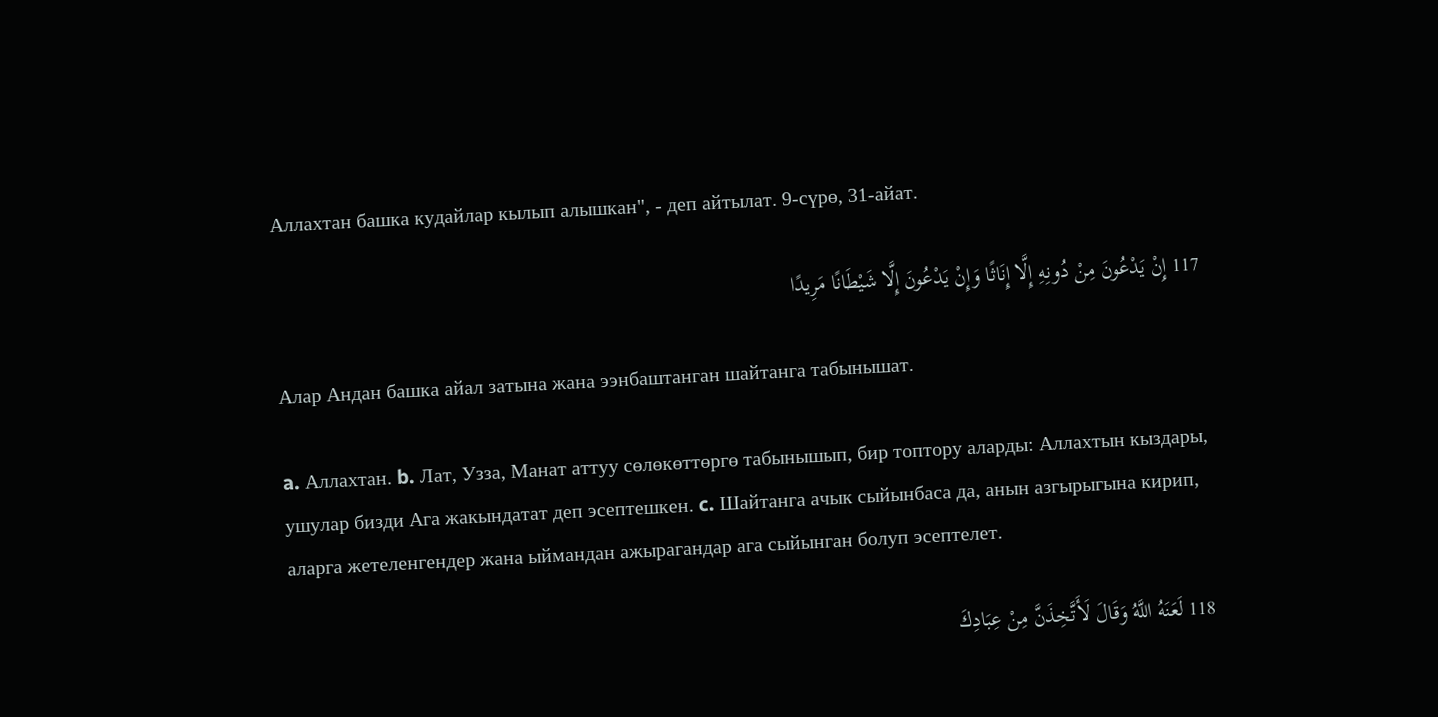Аллахтан башка кудайлар кылып алышкан", - деп айтылат. 9-сүрө, 31-айат.

117 إِنْ يَدْعُونَ مِنْ دُونِهِ إِلَّا إِنَاثًا وَإِنْ يَدْعُونَ إِلَّا شَيْطَانًا مَرِيدًا

Алар Андан башка айал затына жана ээнбаштанган шайтанга табынышат.

a. Аллахтан. b. Лат, Узза, Манат аттуу сөлөкөттөргө табынышып, бир топтору аларды: Аллахтын кыздары, ушулар бизди Ага жакындатат деп эсептешкен. c. Шайтанга ачык сыйынбаса да, анын азгырыгына кирип, аларга жетеленгендер жана ыймандан ажырагандар ага сыйынган болуп эсептелет.

118 لَعَنَهُ اللَّهُ وَقَالَ لَأَتَّخِذَنَّ مِنْ عِبَادِكَ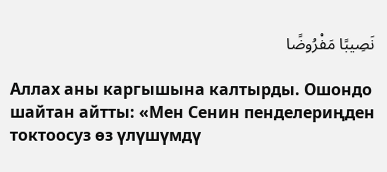نَصِيبًا مَفْرُوضًا

Аллах аны каргышына калтырды. Ошондо шайтан айтты: «Мен Сенин пенделериңден токтоосуз өз үлүшүмдү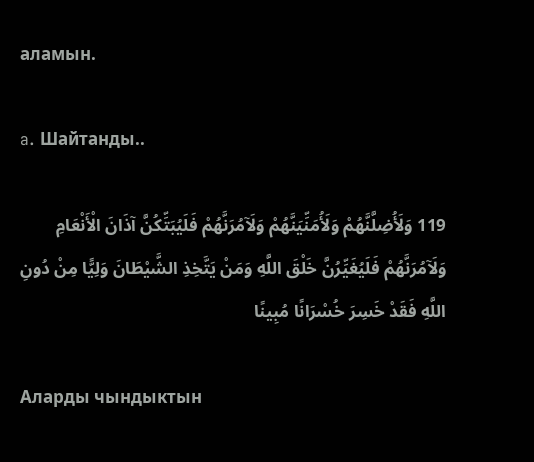аламын.

a. Шайтанды..

119 وَلَأُضِلَّنَّهُمْ وَلَأُمَنِّيَنَّهُمْ وَلَآمُرَنَّهُمْ فَلَيُبَتِّكُنَّ آذَانَ الْأَنْعَامِ وَلَآمُرَنَّهُمْ فَلَيُغَيِّرُنَّ خَلْقَ اللَّهِ وَمَنْ يَتَّخِذِ الشَّيْطَانَ وَلِيًّا مِنْ دُونِ اللَّهِ فَقَدْ خَسِرَ خُسْرَانًا مُبِينًا

Аларды чындыктын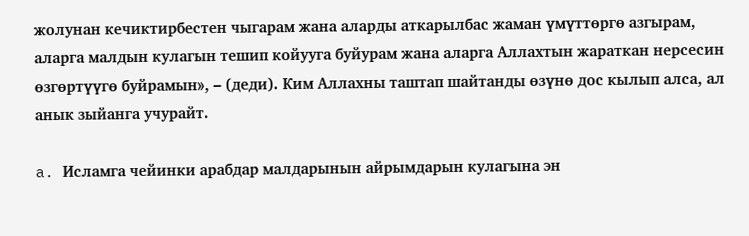жолунан кечиктирбестен чыгарам жана аларды аткарылбас жаман үмүттөргө азгырам, аларга малдын кулагын тешип койууга буйурам жана аларга Аллахтын жараткан нерсесин өзгөртүүгө буйрамын», – (деди). Ким Аллахны таштап шайтанды өзүнө дос кылып алса, ал анык зыйанга учурайт.

a. Исламга чейинки арабдар малдарынын айрымдарын кулагына эн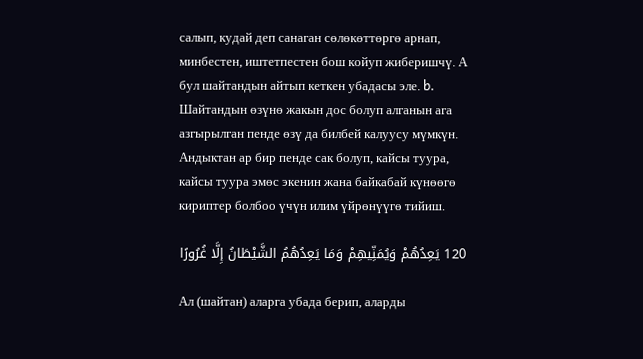салып, кудай деп санаган сөлөкөттөргө арнап, минбестен, иштетпестен бош койуп жиберишчү. А бул шайтандын айтып кеткен убадасы эле. b. Шайтандын өзүнө жакын дос болуп алганын ага азгырылган пенде өзү да билбей калуусу мүмкүн. Андыктан ар бир пенде сак болуп, кайсы туура, кайсы туура эмөс экенин жана байкабай күнөөгө кириптер болбоо үчүн илим үйрөнүүгө тийиш.

120 يَعِدُهُمْ وَيُمَنِّيهِمْ وَمَا يَعِدُهُمُ الشَّيْطَانُ إِلَّا غُرُورًا

Ал (шайтан) аларга убада берип, аларды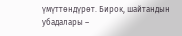үмүттөндүрөт. Бирок, шайтандын убадалары –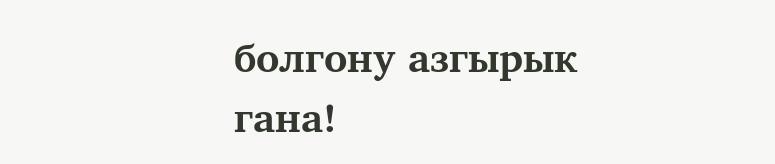болгону азгырык гана!